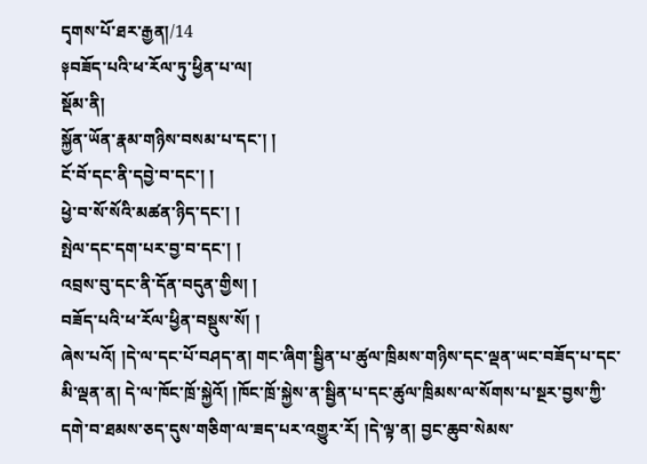དྭགས་པོ་ཐར་རྒྱན།/14
༈བཟོད་པའི་ཕ་རོལ་ཏུ་ཕྱིན་པ་ལ།
སྡོམ་ནི།
སྐྱོན་ཡོན་རྣམ་གཉིས་བསམ་པ་དང་། །
ངོ་བོ་དང་ནི་དབྱེ་བ་དང་། །
ཕྱེ་བ་སོ་སོའི་མཚན་ཉིད་དང་། །
སྤེལ་དང་དག་པར་བྱ་བ་དང་། །
འབྲས་བུ་དང་ནི་དོན་བདུན་གྱིས། །
བཟོད་པའི་ཕ་རོལ་ཕྱིན་བསྡུས་སོ། །
ཞེས་པའོ། །དེ་ལ་དང་པོ་བཤད་ན། གང་ཞིག་སྦྱིན་པ་ཚུལ་ཁྲིམས་གཉིས་དང་ལྡན་ཡང་བཟོད་པ་དང་མི་ལྡན་ན། དེ་ལ་ཁོང་ཁྲོ་སྐྱེའོ། །ཁོང་ཁྲོ་སྐྱེས་ན་སྦྱིན་པ་དང་ཚུལ་ཁྲིམས་ལ་སོགས་པ་སྔར་བྱས་ཀྱི་དགེ་བ་ཐམས་ཅད་དུས་གཅིག་ལ་ཟད་པར་འགྱུར་རོ། །དེ་ལྟ་ན། བྱང་ཆུབ་སེམས་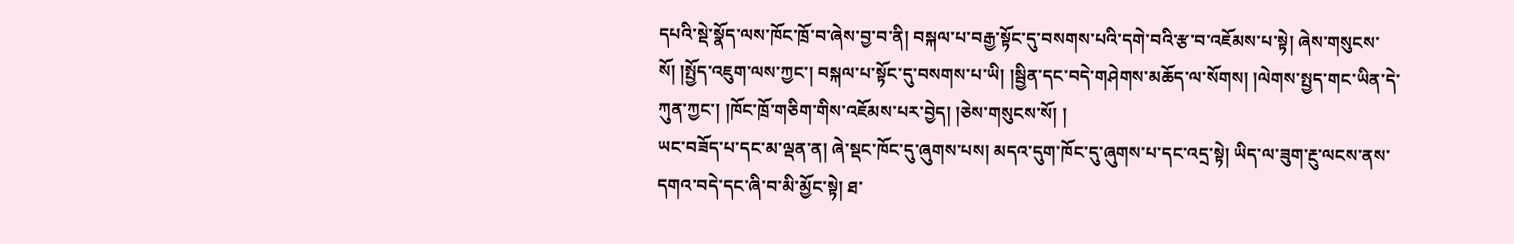དཔའི་སྡེ་སྣོད་ལས་ཁོང་ཁྲོ་བ་ཞེས་བྱ་བ་ནི། བསྐལ་པ་བརྒྱ་སྟོང་དུ་བསགས་པའི་དགེ་བའི་རྩ་བ་འཇོམས་པ་སྟེ། ཞེས་གསུངས་སོ། །སྤྱོད་འཇུག་ལས་ཀྱང་། བསྐལ་པ་སྟོང་དུ་བསགས་པ་ཡི། །སྦྱིན་དང་བདེ་གཤེགས་མཆོད་ལ་སོགས། །ལེགས་སྤྱད་གང་ཡིན་དེ་ཀུན་ཀྱང་། །ཁོང་ཁྲོ་གཅིག་གིས་འཇོམས་པར་བྱེད། །ཅེས་གསུངས་སོ། །
ཡང་བཟོད་པ་དང་མ་ལྡན་ན། ཞེ་སྡང་ཁོང་དུ་ཞུགས་པས། མདའ་དུག་ཁོང་དུ་ཞུགས་པ་དང་འདྲ་སྟེ། ཡིད་ལ་ཟུག་རྔུ་ལངས་ནས་དགའ་བདེ་དང་ཞི་བ་མི་མྱོང་སྟེ། ཐ་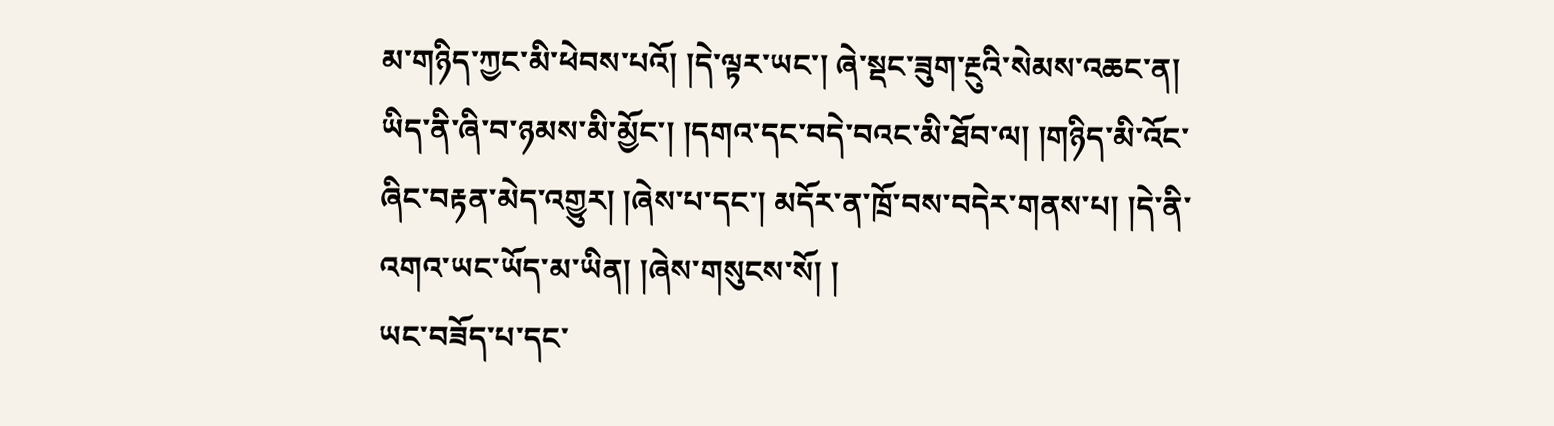མ་གཉིད་ཀྱང་མི་ཕེབས་པའོ། །དེ་ལྟར་ཡང་། ཞེ་སྡང་ཟུག་རྔུའི་སེམས་འཆང་ན། ཡིད་ནི་ཞི་བ་ཉམས་མི་མྱོང་། །དགའ་དང་བདེ་བའང་མི་ཐོབ་ལ། །གཉིད་མི་འོང་ཞིང་བརྟན་མེད་འགྱུར། །ཞེས་པ་དང་། མདོར་ན་ཁྲོ་བས་བདེར་གནས་པ། །དེ་ནི་འགའ་ཡང་ཡོད་མ་ཡིན། །ཞེས་གསུངས་སོ། །
ཡང་བཟོད་པ་དང་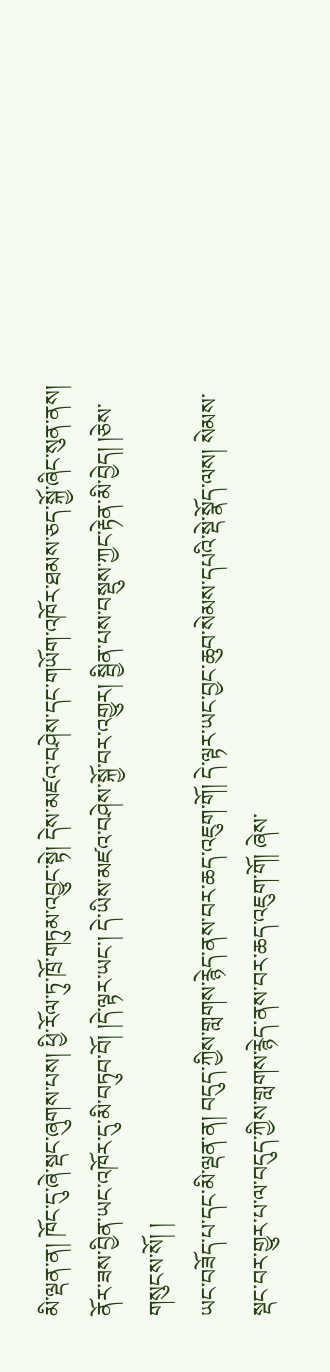མི་ལྡན་ན། ཁོང་དུ་ཞེ་སྡང་ཞུགས་པས། ཕྱི་རོལ་ཏུ་ཁྲོ་གཏུམ་འབྱུང་སྟེ། དེས་མཛའ་བཤེས་དང་གཡོག་འཁོར་ཐམས་ཅད་སྐྱོ་ཞིང་སུན་ནས། ནོར་ཟས་བྱིན་ཡང་འཁོར་དུ་མི་བཏུབ་བོ། །དེ་ལྟར་ཡང་། དེ་ཡིས་མཛའ་བཤེས་སྐྱོ་བར་འགྱུར། སྦྱིན་པས་བསྡུས་ཀྱང་རྟེན་མི་བྱེད། །ཅེས་གསུངས་སོ། །
ཡང་བཟོད་པ་དང་མི་ལྡན་ན། བདུད་ཀྱིས་གླགས་རྙེད་ནས་བར་ཆད་འཇུག་གོ། དེ་ལྟར་ཡང་བྱང་ཆུབ་སེམས་དཔའི་སྡེ་སྣོད་ལས། སེམས་སྡང་བར་གྱུར་པ་ལ་བདུད་ཀྱིས་གླགས་རྙེད་ནས་བར་ཆད་འཇུག་གོ། ཞེས་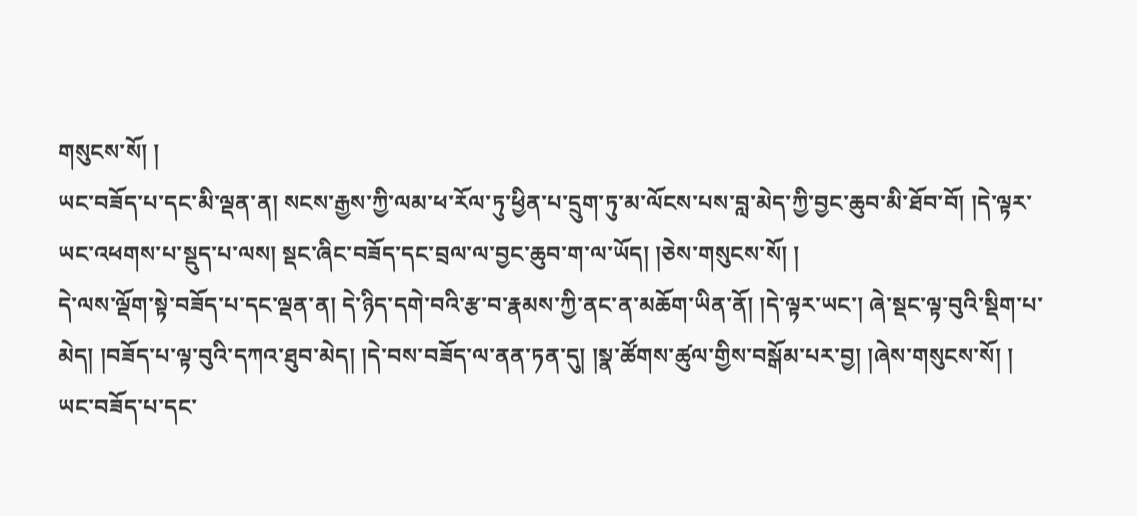གསུངས་སོ། །
ཡང་བཟོད་པ་དང་མི་ལྡན་ན། སངས་རྒྱས་ཀྱི་ལམ་ཕ་རོལ་ཏུ་ཕྱིན་པ་དྲུག་ཏུ་མ་ལོངས་པས་བླ་མེད་ཀྱི་བྱང་ཆུབ་མི་ཐོབ་བོ། །དེ་ལྟར་ཡང་འཕགས་པ་སྡུད་པ་ལས། སྡང་ཞིང་བཟོད་དང་བྲལ་ལ་བྱང་ཆུབ་ག་ལ་ཡོད། །ཅེས་གསུངས་སོ། །
དེ་ལས་ལྡོག་སྟེ་བཟོད་པ་དང་ལྡན་ན། དེ་ཉིད་དགེ་བའི་རྩ་བ་རྣམས་ཀྱི་ནང་ན་མཆོག་ཡིན་ནོ། །དེ་ལྟར་ཡང་། ཞེ་སྡང་ལྟ་བུའི་སྡིག་པ་མེད། །བཟོད་པ་ལྟ་བུའི་དཀའ་ཐུབ་མེད། །དེ་བས་བཟོད་ལ་ནན་ཏན་དུ། །སྣ་ཚོགས་ཚུལ་གྱིས་བསྒོམ་པར་བྱ། །ཞེས་གསུངས་སོ། །
ཡང་བཟོད་པ་དང་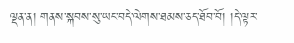ལྡན་ན། གནས་སྐབས་སུ་ཡང་བདེ་ལེགས་ཐམས་ཅད་ཐོབ་བོ། །དེ་ལྟར་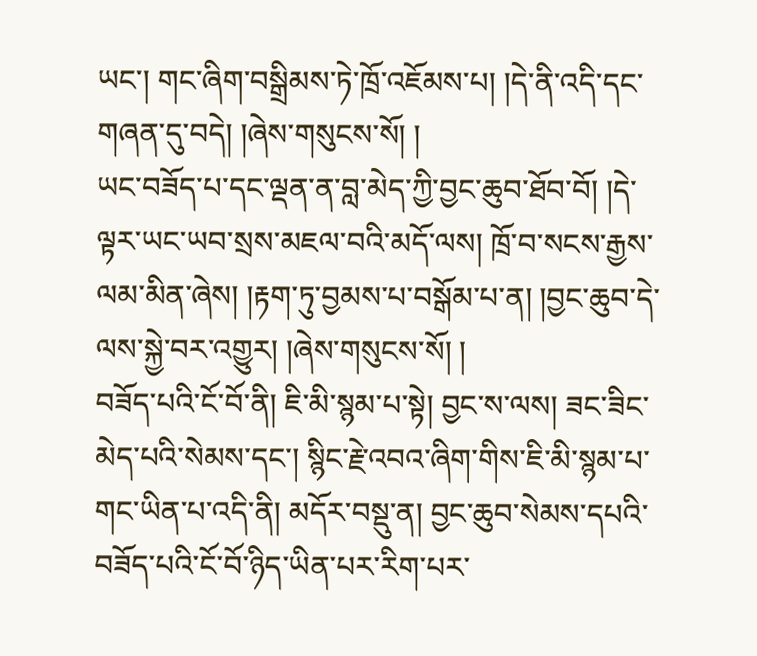ཡང་། གང་ཞིག་བསྒྲིམས་ཏེ་ཁྲོ་འཇོམས་པ། །དེ་ནི་འདི་དང་གཞན་དུ་བདེ། །ཞེས་གསུངས་སོ། །
ཡང་བཟོད་པ་དང་ལྡན་ན་བླ་མེད་ཀྱི་བྱང་ཆུབ་ཐོབ་བོ། །དེ་ལྟར་ཡང་ཡབ་སྲས་མཇལ་བའི་མདོ་ལས། ཁྲོ་བ་སངས་རྒྱས་ལམ་མིན་ཞེས། །རྟག་ཏུ་བྱམས་པ་བསྒོམ་པ་ན། །བྱང་ཆུབ་དེ་ལས་སྐྱེ་བར་འགྱུར། །ཞེས་གསུངས་སོ། །
བཟོད་པའི་ངོ་བོ་ནི། ཇི་མི་སྙམ་པ་སྟེ། བྱང་ས་ལས། ཟང་ཟིང་མེད་པའི་སེམས་དང་། སྙིང་རྗེ་འབའ་ཞིག་གིས་ཇི་མི་སྙམ་པ་གང་ཡིན་པ་འདི་ནི། མདོར་བསྡུ་ན། བྱང་ཆུབ་སེམས་དཔའི་བཟོད་པའི་ངོ་བོ་ཉིད་ཡིན་པར་རིག་པར་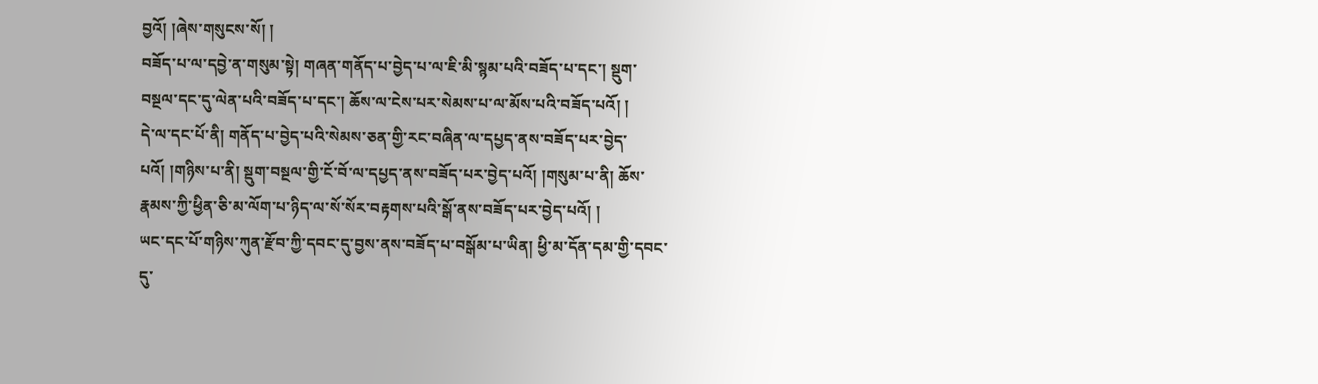བྱའོ། །ཞེས་གསུངས་སོ། །
བཟོད་པ་ལ་དབྱེ་ན་གསུམ་སྟེ། གཞན་གནོད་པ་བྱེད་པ་ལ་ཇི་མི་སྙམ་པའི་བཟོད་པ་དང་། སྡུག་བསྔལ་དང་དུ་ལེན་པའི་བཟོད་པ་དང་། ཆོས་ལ་ངེས་པར་སེམས་པ་ལ་མོས་པའི་བཟོད་པའོ། །
དེ་ལ་དང་པོ་ནི། གནོད་པ་བྱེད་པའི་སེམས་ཅན་གྱི་རང་བཞིན་ལ་དཔྱད་ནས་བཟོད་པར་བྱེད་པའོ། །གཉིས་པ་ནི། སྡུག་བསྔལ་གྱི་ངོ་བོ་ལ་དཔྱད་ནས་བཟོད་པར་བྱེད་པའོ། །གསུམ་པ་ནི། ཆོས་རྣམས་ཀྱི་ཕྱིན་ཅི་མ་ལོག་པ་ཉིད་ལ་སོ་སོར་བརྟགས་པའི་སྒོ་ནས་བཟོད་པར་བྱེད་པའོ། །
ཡང་དང་པོ་གཉིས་ཀུན་རྫོབ་ཀྱི་དབང་དུ་བྱས་ནས་བཟོད་པ་བསྒོམ་པ་ཡིན། ཕྱི་མ་དོན་དམ་གྱི་དབང་དུ་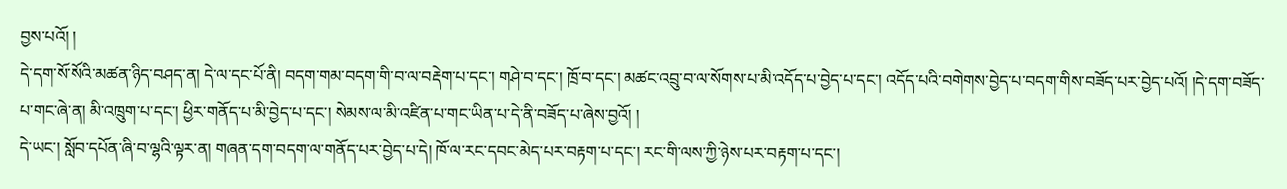བྱས་པའོ། །
དེ་དག་སོ་སོའི་མཚན་ཉིད་བཤད་ན། དེ་ལ་དང་པོ་ནི། བདག་གམ་བདག་གི་བ་ལ་བརྡེག་པ་དང་། གཤེ་བ་དང་། ཁྲོ་བ་དང་། མཚང་འབྲུ་བ་ལ་སོགས་པ་མི་འདོད་པ་བྱེད་པ་དང་། འདོད་པའི་བགེགས་བྱེད་པ་བདག་གིས་བཟོད་པར་བྱེད་པའོ། །དེ་དག་བཟོད་པ་གང་ཞེ་ན། མི་འཁྲུག་པ་དང་། ཕྱིར་གནོད་པ་མི་བྱེད་པ་དང་། སེམས་ལ་མི་འཛིན་པ་གང་ཡིན་པ་དེ་ནི་བཟོད་པ་ཞེས་བྱའོ། །
དེ་ཡང་། སློབ་དཔོན་ཞི་བ་ལྷའི་ལྟར་ན། གཞན་དག་བདག་ལ་གནོད་པར་བྱེད་པ་དེ། ཁོ་ལ་རང་དབང་མེད་པར་བརྟག་པ་དང་། རང་གི་ལས་ཀྱི་ཉེས་པར་བརྟག་པ་དང་།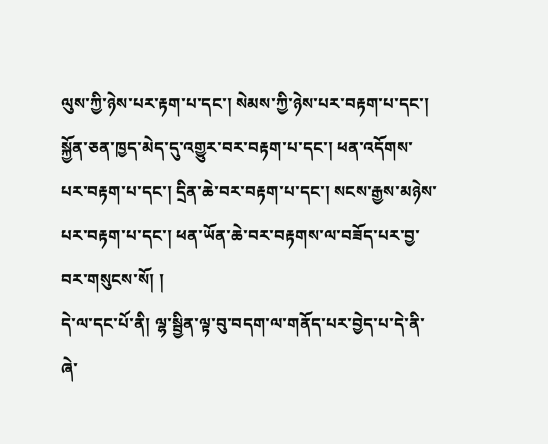ལུས་ཀྱི་ཉེས་པར་རྟག་པ་དང་། སེམས་ཀྱི་ཉེས་པར་བརྟག་པ་དང་། སྐྱོན་ཅན་ཁྱད་མེད་དུ་འགྱུར་བར་བརྟག་པ་དང་། ཕན་འདོགས་པར་བརྟག་པ་དང་། དྲིན་ཆེ་བར་བརྟག་པ་དང་། སངས་རྒྱས་མཉེས་པར་བརྟག་པ་དང་། ཕན་ཡོན་ཆེ་བར་བརྟགས་ལ་བཟོད་པར་བྱ་བར་གསུངས་སོ། །
དེ་ལ་དང་པོ་ནི། ལྷ་སྦྱིན་ལྟ་བུ་བདག་ལ་གནོད་པར་བྱེད་པ་དེ་ནི་ཞེ་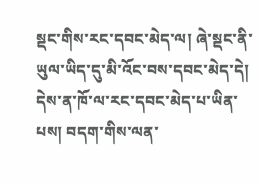སྡང་གིས་རང་དབང་མེད་ལ། ཞེ་སྡང་ནི་ཡུལ་ཡིད་དུ་མི་འོང་བས་དབང་མེད་དེ། དེས་ན་ཁོ་ལ་རང་དབང་མེད་པ་ཡིན་པས། བདག་གིས་ལན་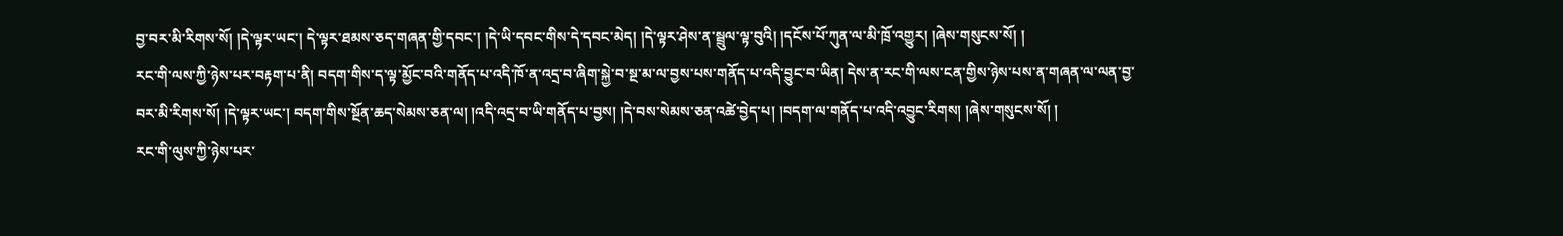བྱ་བར་མི་རིགས་སོ། །དེ་ལྟར་ཡང་། དེ་ལྟར་ཐམས་ཅད་གཞན་གྱི་དབང་། །དེ་ཡི་དབང་གིས་དེ་དབང་མེད། །དེ་ལྟར་ཤེས་ན་སྦྲུལ་ལྟ་བུའི། །དངོས་པོ་ཀུན་ལ་མི་ཁྲོ་འགྱུར། །ཞེས་གསུངས་སོ། །
རང་གི་ལས་ཀྱི་ཉེས་པར་བརྟག་པ་ནི། བདག་གིས་ད་ལྟ་མྱོང་བའི་གནོད་པ་འདི་ཁོ་ན་འདྲ་བ་ཞིག་སྐྱེ་བ་སྔ་མ་ལ་བྱས་པས་གནོད་པ་འདི་བྱུང་བ་ཡིན། དེས་ན་རང་གི་ལས་ངན་གྱིས་ཉེས་པས་ན་གཞན་ལ་ལན་བྱ་བར་མི་རིགས་སོ། །དེ་ལྟར་ཡང་། བདག་གིས་སྔོན་ཆད་སེམས་ཅན་ལ། །འདི་འདྲ་བ་ཡི་གནོད་པ་བྱས། །དེ་བས་སེམས་ཅན་འཚེ་བྱེད་པ། །བདག་ལ་གནོད་པ་འདི་འབྱུང་རིགས། །ཞེས་གསུངས་སོ། །
རང་གི་ལུས་ཀྱི་ཉེས་པར་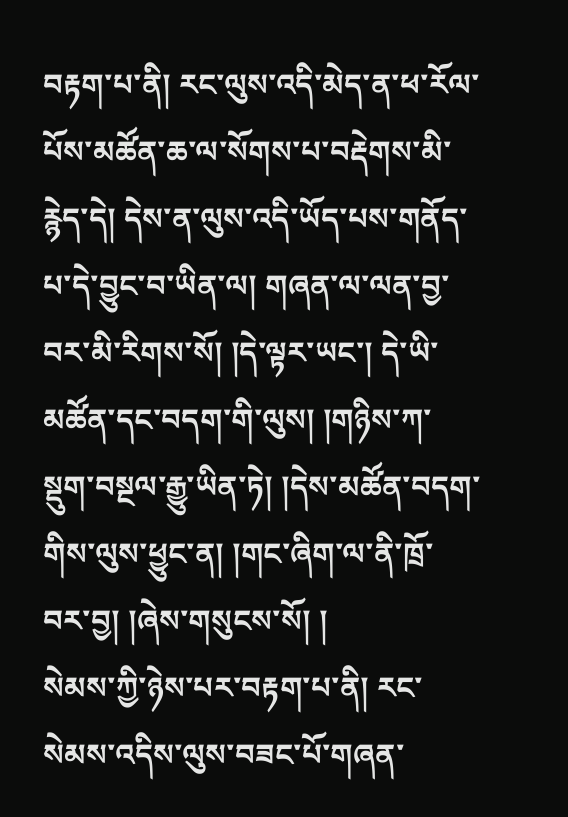བརྟག་པ་ནི། རང་ལུས་འདི་མེད་ན་ཕ་རོལ་པོས་མཚོན་ཆ་ལ་སོགས་པ་བརྡེགས་མི་རྙེད་དེ། དེས་ན་ལུས་འདི་ཡོད་པས་གནོད་པ་དེ་བྱུང་བ་ཡིན་ལ། གཞན་ལ་ལན་བྱ་བར་མི་རིགས་སོ། །དེ་ལྟར་ཡང་། དེ་ཡི་མཚོན་དང་བདག་གི་ལུས། །གཉིས་ཀ་སྡུག་བསྔལ་རྒྱུ་ཡིན་ཏེ། །དེས་མཚོན་བདག་གིས་ལུས་ཕྱུང་ན། །གང་ཞིག་ལ་ནི་ཁྲོ་བར་བྱ། །ཞེས་གསུངས་སོ། །
སེམས་ཀྱི་ཉེས་པར་བརྟག་པ་ནི། རང་སེམས་འདིས་ལུས་བཟང་པོ་གཞན་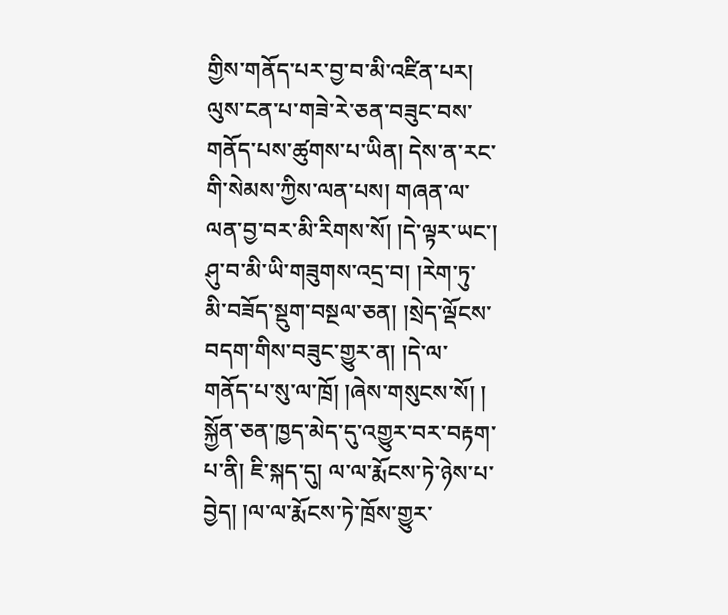གྱིས་གནོད་པར་བྱ་བ་མི་འཛིན་པར། ལུས་ངན་པ་གཟེ་རེ་ཅན་བཟུང་བས་གནོད་པས་ཚུགས་པ་ཡིན། དེས་ན་རང་གི་སེམས་ཀྱིས་ལན་པས། གཞན་ལ་ལན་བྱ་བར་མི་རིགས་སོ། །དེ་ལྟར་ཡང་། ཤུ་བ་མི་ཡི་གཟུགས་འདྲ་བ། །རེག་ཏུ་མི་བཟོད་སྡུག་བསྔལ་ཅན། །སྲེད་ལྡོངས་བདག་གིས་བཟུང་གྱུར་ན། །དེ་ལ་གནོད་པ་སུ་ལ་ཁྲོ། །ཞེས་གསུངས་སོ། །
སྐྱོན་ཅན་ཁྱད་མེད་དུ་འགྱུར་བར་བརྟག་པ་ནི། ཇི་སྐད་དུ། ལ་ལ་རྨོངས་ཏེ་ཉེས་པ་བྱེད། །ལ་ལ་རྨོངས་ཏེ་ཁྲོས་གྱུར་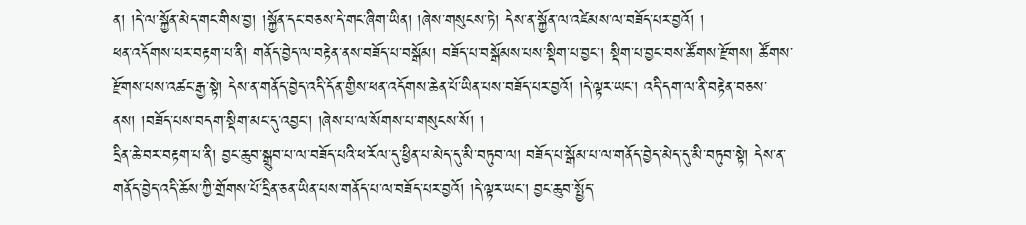ན། །དེ་ལ་སྐྱོན་མེད་གང་གིས་བྱ། །སྐྱོན་དང་བཅས་དེ་གང་ཞིག་ཡིན། །ཞེས་གསུངས་ཏེ། དེས་ན་སྐྱོན་ལ་འཛེམས་ལ་བཟོད་པར་བྱའོ། །
ཕན་འདོགས་པར་བརྟག་པ་ནི། གནོད་བྱེད་ལ་བརྟེན་ནས་བཟོད་པ་བསྒོམ། བཟོད་པ་བསྒོམས་པས་སྡིག་པ་བྱང་། སྡིག་པ་བྱང་བས་ཚོགས་རྫོགས། ཚོགས་རྫོགས་པས་འཚང་རྒྱ་སྟེ། དེས་ན་གནོད་བྱེད་འདི་དོན་གྱིས་ཕན་འདོགས་ཆེན་པོ་ཡིན་པས་བཟོད་པར་བྱའོ། །དེ་ལྟར་ཡང་། འདི་དག་ལ་ནི་བརྟེན་བཅས་ནས། །བཟོད་པས་བདག་སྡིག་མང་དུ་འབྱང་། །ཞེས་པ་ལ་སོགས་པ་གསུངས་སོ། །
དྲིན་ཆེ་བར་བརྟག་པ་ནི། བྱང་ཆུབ་སྒྲུབ་པ་ལ་བཟོད་པའི་ཕ་རོལ་དུ་ཕྱིན་པ་མེད་དུ་མི་བཏུབ་ལ། བཟོད་པ་སྒོམ་པ་ལ་གནོད་བྱེད་མེད་དུ་མི་བཏུབ་སྟེ། དེས་ན་གནོད་བྱེད་འདི་ཆོས་ཀྱི་གྲོགས་པོ་དྲིན་ཅན་ཡིན་པས་གནོད་པ་ལ་བཟོད་པར་བྱའོ། །དེ་ལྟར་ཡང་། བྱང་ཆུབ་སྤྱོད་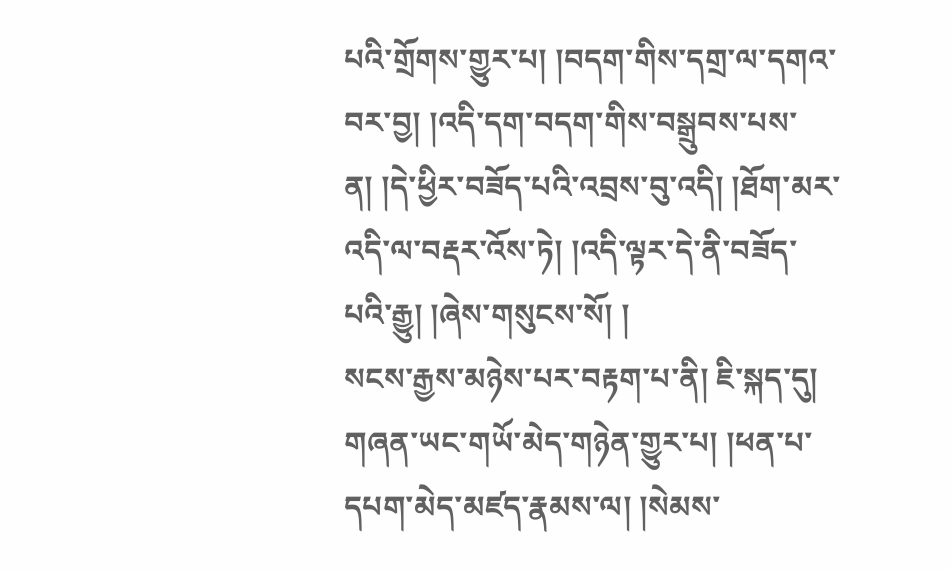པའི་གྲོགས་གྱུར་པ། །བདག་གིས་དགྲ་ལ་དགའ་བར་བྱ། །འདི་དག་བདག་གིས་བསྒྲུབས་པས་ན། །དེ་ཕྱིར་བཟོད་པའི་འབྲས་བུ་འདི། །ཐོག་མར་འདི་ལ་བརྡར་འོས་ཏེ། །འདི་ལྟར་དེ་ནི་བཟོད་པའི་རྒྱུ། །ཞེས་གསུངས་སོ། །
སངས་རྒྱས་མཉེས་པར་བརྟག་པ་ནི། ཇི་སྐད་དུ། གཞན་ཡང་གཡོ་མེད་གཉེན་གྱུར་པ། །ཕན་པ་དཔག་མེད་མཛད་རྣམས་ལ། །སེམས་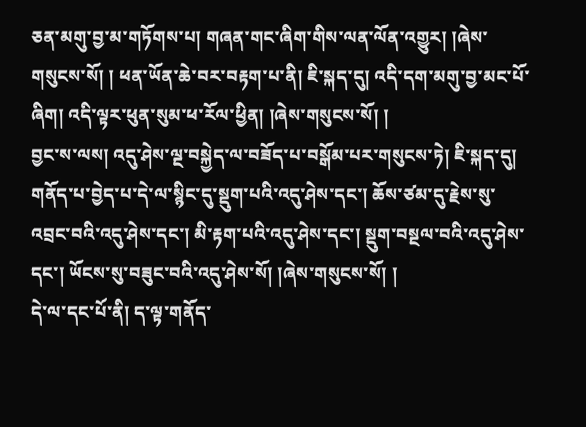ཅན་མགུ་བྱ་མ་གཏོགས་པ། གཞན་གང་ཞིག་གིས་ལན་ལོན་འགྱུར། །ཞེས་གསུངས་སོ། ། ཕན་ཡོན་ཆེ་བར་བརྟག་པ་ནི། ཇི་སྐད་དུ། འདི་དག་མགུ་བྱ་མང་པོ་ཞིག། འདི་ལྟར་ཕུན་སུམ་ཕ་རོལ་ཕྱིན། །ཞེས་གསུངས་སོ། །
བྱང་ས་ལས། འདུ་ཤེས་ལྔ་བསྐྱེད་ལ་བཟོད་པ་བསྒོམ་པར་གསུངས་ཏེ། ཇི་སྐད་དུ། གནོད་པ་བྱེད་པ་དེ་ལ་སྙིང་དུ་སྡུག་པའི་འདུ་ཤེས་དང་། ཆོས་ཙམ་དུ་རྗེས་སུ་འབྲང་བའི་འདུ་ཤེས་དང་། མི་རྟག་པའི་འདུ་ཤེས་དང་། སྡུག་བསྔལ་བའི་འདུ་ཤེས་དང་། ཡོངས་སུ་བཟུང་བའི་འདུ་ཤེས་སོ། །ཞེས་གསུངས་སོ། །
དེ་ལ་དང་པོ་ནི། ད་ལྟ་གནོད་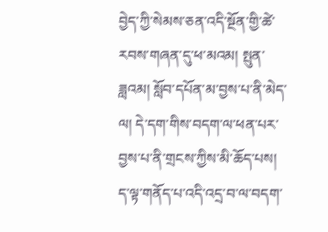བྱེད་ཀྱི་སེམས་ཅན་འདི་སྔོན་གྱི་ཚེ་རབས་གཞན་དུ་ཕ་མའམ། སྤུན་ཟླའམ། སློབ་དཔོན་མ་བྱས་པ་ནི་མེད་ལ། དེ་དག་གིས་བདག་ལ་ཕན་པར་བྱས་པ་ནི་གྲངས་ཀྱིས་མི་ཆོད་པས། ད་ལྟ་གནོད་པ་འདི་འདྲ་བ་ལ་བདག་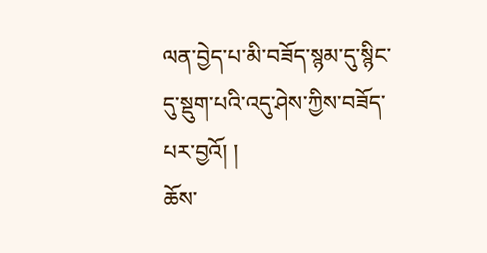ལན་བྱེད་པ་མི་བཟོད་སྙམ་དུ་སྙིང་དུ་སྡུག་པའི་འདུ་ཤེས་ཀྱིས་བཟོད་པར་བྱའོ། །
ཆོས་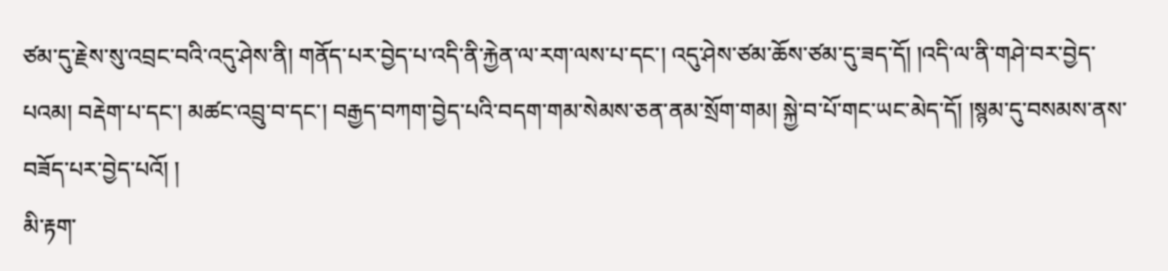ཙམ་དུ་རྗེས་སུ་འབྲང་བའི་འདུ་ཤེས་ནི། གནོད་པར་བྱེད་པ་འདི་ནི་རྐྱེན་ལ་རག་ལས་པ་དང་། འདུ་ཤེས་ཙམ་ཆོས་ཙམ་དུ་ཟད་དོ། །འདི་ལ་ནི་གཤེ་བར་བྱེད་པའམ། བརྡེག་པ་དང་། མཚང་འབྲུ་བ་དང་། བརྒྱད་བཀག་བྱེད་པའི་བདག་གམ་སེམས་ཅན་ནམ་སྲོག་གམ། སྐྱེ་བ་པོ་གང་ཡང་མེད་དོ། །སྙམ་དུ་བསམས་ནས་བཟོད་པར་བྱེད་པའོ། །
མི་རྟག་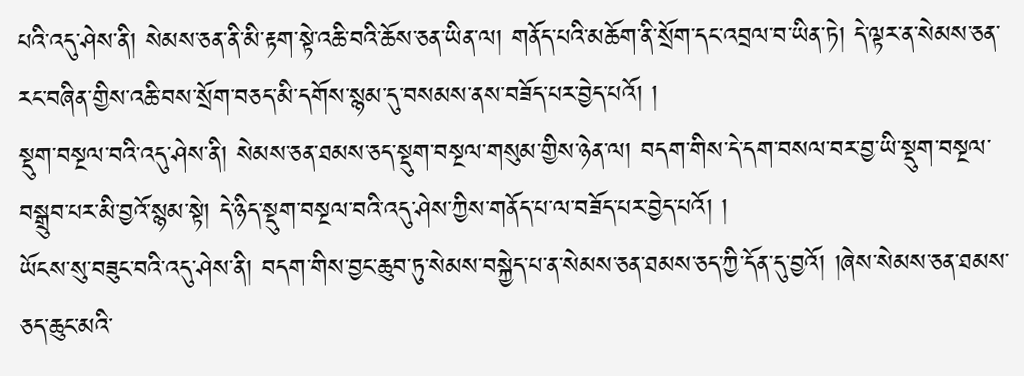པའི་འདུ་ཤེས་ནི། སེམས་ཅན་ནི་མི་རྟག་སྟེ་འཆི་བའི་ཆོས་ཅན་ཡིན་ལ། གནོད་པའི་མཆོག་ནི་སྲོག་དང་འབྲལ་བ་ཡིན་ཏེ། དེ་ལྟར་ན་སེམས་ཅན་རང་བཞིན་གྱིས་འཆི་བས་སྲོག་བཅད་མི་དགོས་སྙམ་དུ་བསམས་ནས་བཟོད་པར་བྱེད་པའོ། །
སྡུག་བསྔལ་བའི་འདུ་ཤེས་ནི། སེམས་ཅན་ཐམས་ཅད་སྡུག་བསྔལ་གསུམ་གྱིས་ཉེན་ལ། བདག་གིས་དེ་དག་བསལ་བར་བྱ་ཡི་སྡུག་བསྔལ་བསྒྲུབ་པར་མི་བྱའོ་སྙམ་སྟེ། དེ་ཉིད་སྡུག་བསྔལ་བའི་འདུ་ཤེས་ཀྱིས་གནོད་པ་ལ་བཟོད་པར་བྱེད་པའོ། །
ཡོངས་སུ་བཟུང་བའི་འདུ་ཤེས་ནི། བདག་གིས་བྱང་ཆུབ་ཏུ་སེམས་བསྐྱེད་པ་ན་སེམས་ཅན་ཐམས་ཅད་ཀྱི་དོན་དུ་བྱའོ། །ཞེས་སེམས་ཅན་ཐམས་ཅད་ཆུང་མའི་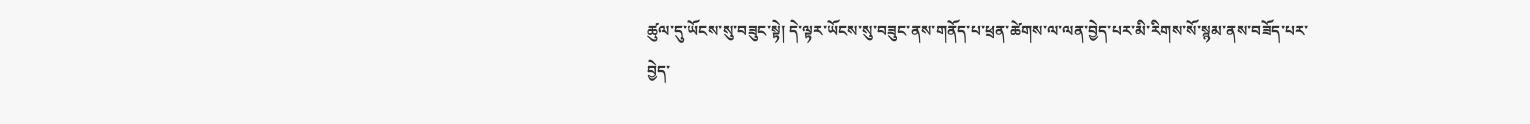ཚུལ་དུ་ཡོངས་སུ་བཟུང་སྟེ། དེ་ལྟར་ཡོངས་སུ་བཟུང་ནས་གནོད་པ་ཕྲན་ཚེགས་ལ་ལན་བྱེད་པར་མི་རིགས་སོ་སྙམ་ནས་བཟོད་པར་བྱེད་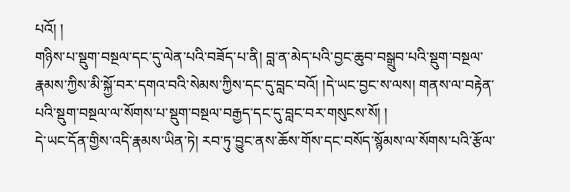པའོ། །
གཉིས་པ་སྡུག་བསྔལ་དང་དུ་ལེན་པའི་བཟོད་པ་ནི། བླ་ན་མེད་པའི་བྱང་ཆུབ་བསྒྲུབ་པའི་སྡུག་བསྔལ་རྣམས་ཀྱིས་མི་སྐྱོ་བར་དགའ་བའི་སེམས་ཀྱིས་དང་དུ་བླང་བའོ། །དེ་ཡང་བྱང་ས་ལས། གནས་ལ་བརྟེན་པའི་སྡུག་བསྔལ་ལ་སོགས་པ་སྡུག་བསྔལ་བརྒྱད་དང་དུ་བླང་བར་གསུངས་སོ། །
དེ་ཡང་དོན་གྱིས་འདི་རྣམས་ཡིན་ཏེ། རབ་ཏུ་བྱུང་ནས་ཆོས་གོས་དང་བསོད་སྙོམས་ལ་སོགས་པའི་རྩོལ་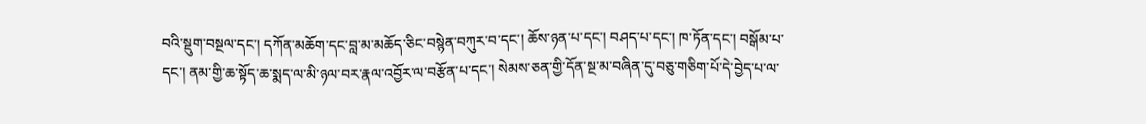བའི་སྡུག་བསྔལ་དང་། དཀོན་མཆོག་དང་བླ་མ་མཆོད་ཅིང་བསྙེན་བཀུར་བ་དང་། ཆོས་ཉན་པ་དང་། བཤད་པ་དང་། ཁ་ཏོན་དང་། བསྒོམ་པ་དང་། ནམ་གྱི་ཆ་སྟོད་ཆ་སྨད་ལ་མི་ཉལ་བར་རྣལ་འབྱོར་ལ་བརྩོན་པ་དང་། སེམས་ཅན་གྱི་དོན་སྔ་མ་བཞིན་དུ་བཅུ་གཅིག་པོ་དེ་བྱེད་པ་ལ་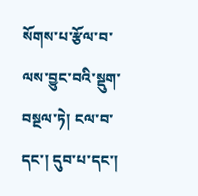སོགས་པ་རྩོལ་བ་ལས་བྱུང་བའི་སྡུག་བསྔལ་ཏེ། ངལ་བ་དང་། དུབ་པ་དང་།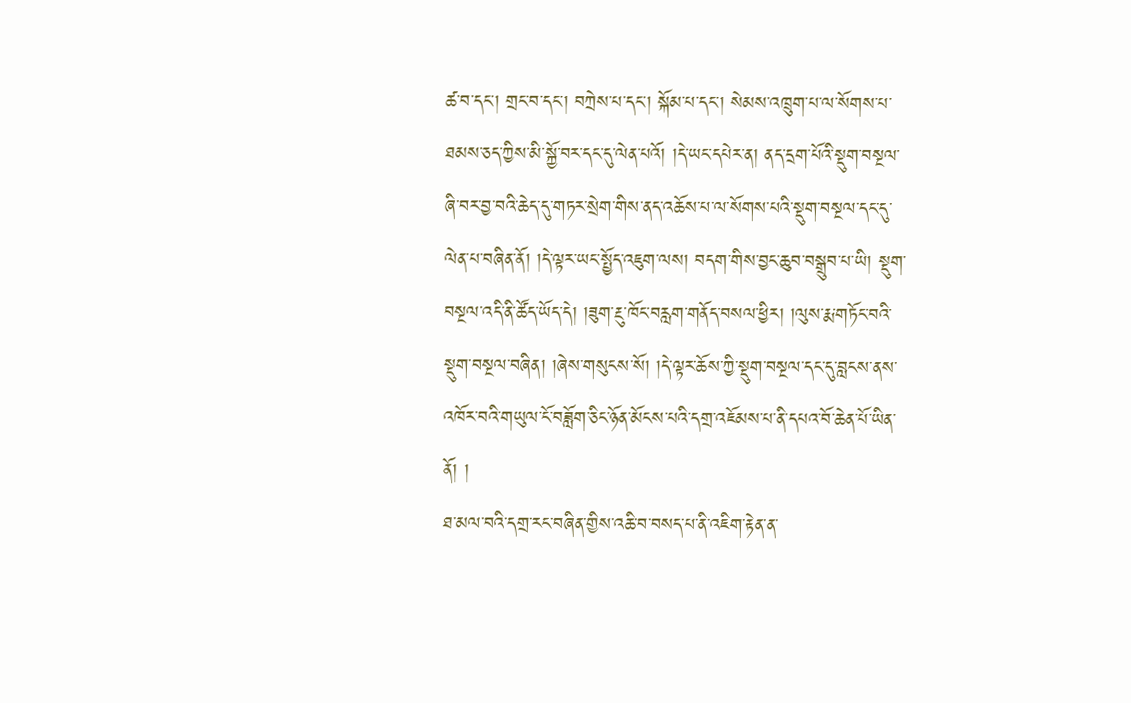ཚ་བ་དང་། གྲང་བ་དང་། བཀྲེས་པ་དང་། སྐོམ་པ་དང་། སེམས་འཁྲུག་པ་ལ་སོགས་པ་ཐམས་ཅད་ཀྱིས་མི་སྐྱོ་བར་དང་དུ་ལེན་པའོ། །དེ་ཡང་དཔེར་ན། ནད་དྲག་པོའི་སྡུག་བསྔལ་ཞི་བར་བྱ་བའི་ཆེད་དུ་གཏར་སྲེག་གིས་ནད་འཆོས་པ་ལ་སོགས་པའི་སྡུག་བསྔལ་དང་དུ་ལེན་པ་བཞིན་ནོ། །དེ་ལྟར་ཡང་སྤྱོད་འཇུག་ལས། བདག་གིས་བྱང་ཆུབ་བསྒྲུབ་པ་ཡི། སྡུག་བསྔལ་འདི་ནི་ཚོད་ཡོད་དེ། །ཟུག་རྔུ་ཁོང་བརླག་གནོད་བསལ་ཕྱིར། །ལུས་རྨ་གཏོང་བའི་སྡུག་བསྔལ་བཞིན། །ཞེས་གསུངས་སོ། །དེ་ལྟར་ཆོས་ཀྱི་སྡུག་བསྔལ་དང་དུ་བླངས་ནས་འཁོར་བའི་གཡུལ་ངོ་བཟློག་ཅིང་ཉོན་མོངས་པའི་དགྲ་འཇོམས་པ་ནི་དཔའ་བོ་ཆེན་པོ་ཡིན་ནོ། །
ཐ་མལ་བའི་དགྲ་རང་བཞིན་གྱིས་འཆི་བ་བསད་པ་ནི་འཇིག་རྟེན་ན་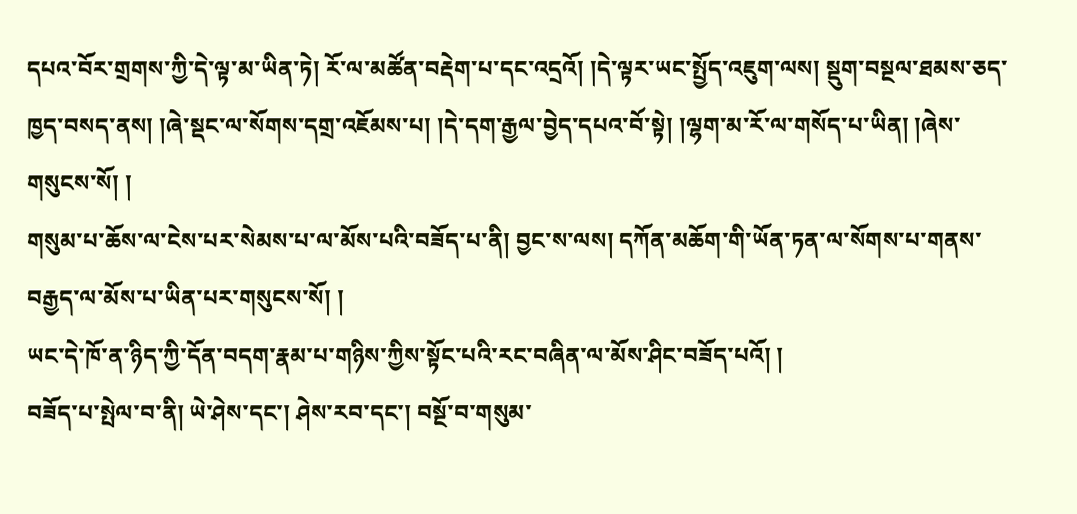དཔའ་བོར་གྲགས་ཀྱི་དེ་ལྟ་མ་ཡིན་ཏེ། རོ་ལ་མཚོན་བརྡེག་པ་དང་འདྲའོ། །དེ་ལྟར་ཡང་སྤྱོད་འཇུག་ལས། སྡུག་བསྔལ་ཐམས་ཅད་ཁྱད་བསད་ནས། །ཞེ་སྡང་ལ་སོགས་དགྲ་འཇོམས་པ། །དེ་དག་རྒྱལ་བྱེད་དཔའ་བོ་སྟེ། །ལྷག་མ་རོ་ལ་གསོད་པ་ཡིན། །ཞེས་གསུངས་སོ། །
གསུམ་པ་ཆོས་ལ་ངེས་པར་སེམས་པ་ལ་མོས་པའི་བཟོད་པ་ནི། བྱང་ས་ལས། དཀོན་མཆོག་གི་ཡོན་ཏན་ལ་སོགས་པ་གནས་བརྒྱད་ལ་མོས་པ་ཡིན་པར་གསུངས་སོ། །
ཡང་དེ་ཁོ་ན་ཉིད་ཀྱི་དོན་བདག་རྣམ་པ་གཉིས་ཀྱིས་སྟོང་པའི་རང་བཞིན་ལ་མོས་ཤིང་བཟོད་པའོ། །
བཟོད་པ་སྤེལ་བ་ནི། ཡེ་ཤེས་དང་། ཤེས་རབ་དང་། བསྔོ་བ་གསུམ་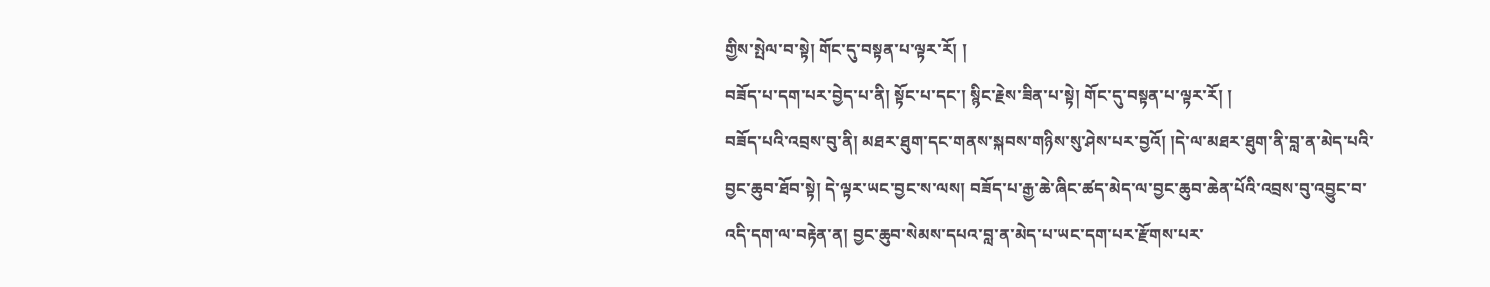གྱིས་སྤེལ་བ་སྟེ། གོང་དུ་བསྟན་པ་ལྟར་རོ། །
བཟོད་པ་དག་པར་བྱེད་པ་ནི། སྟོང་པ་དང་། སྙིང་རྗེས་ཟིན་པ་སྟེ། གོང་དུ་བསྟན་པ་ལྟར་རོ། །
བཟོད་པའི་འབྲས་བུ་ནི། མཐར་ཐུག་དང་གནས་སྐབས་གཉིས་སུ་ཤེས་པར་བྱའོ། །དེ་ལ་མཐར་ཐུག་ནི་བླ་ན་མེད་པའི་བྱང་ཆུབ་ཐོབ་སྟེ། དེ་ལྟར་ཡང་བྱང་ས་ལས། བཟོད་པ་རྒྱ་ཆེ་ཞིང་ཚད་མེད་ལ་བྱང་ཆུབ་ཆེན་པོའི་འབྲས་བུ་འབྱུང་བ་འདི་དག་ལ་བརྟེན་ན། བྱང་ཆུབ་སེམས་དཔའ་བླ་ན་མེད་པ་ཡང་དག་པར་རྫོགས་པར་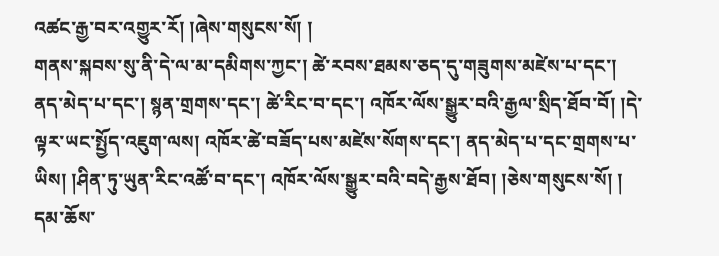འཚང་རྒྱ་བར་འགྱུར་རོ། །ཞེས་གསུངས་སོ། །
གནས་སྐབས་སུ་ནི་དེ་ལ་མ་དམིགས་ཀྱང་། ཚེ་རབས་ཐམས་ཅད་དུ་གཟུགས་མཛེས་པ་དང་། ནད་མེད་པ་དང་། སྙན་གྲགས་དང་། ཚེ་རིང་བ་དང་། འཁོར་ལོས་སྒྱུར་བའི་རྒྱལ་སྲིད་ཐོབ་བོ། །དེ་ལྟར་ཡང་སྤྱོད་འཇུག་ལས། འཁོར་ཚེ་བཟོད་པས་མཛེས་སོགས་དང་། ནད་མེད་པ་དང་གྲགས་པ་ཡིས། །ཤིན་ཏུ་ཡུན་རིང་འཚོ་བ་དང་། འཁོར་ལོས་སྒྱུར་བའི་བདེ་རྒྱས་ཐོབ། །ཅེས་གསུངས་སོ། །
དམ་ཆོས་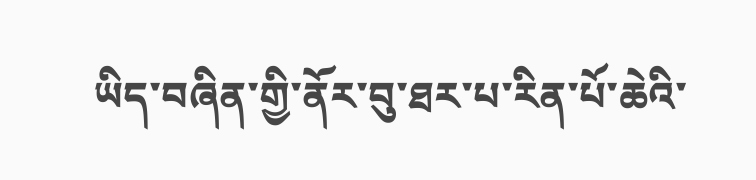ཡིད་བཞིན་གྱི་ནོར་བུ་ཐར་པ་རིན་པོ་ཆེའི་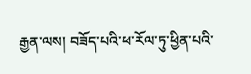རྒྱན་ལས། བཟོད་པའི་ཕ་རོལ་ཏུ་ཕྱིན་པའི་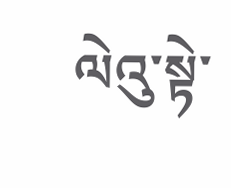ལེའུ་སྟེ་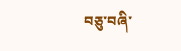བཅུ་བཞི་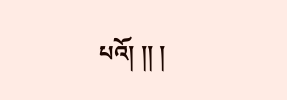པའོ། །། །